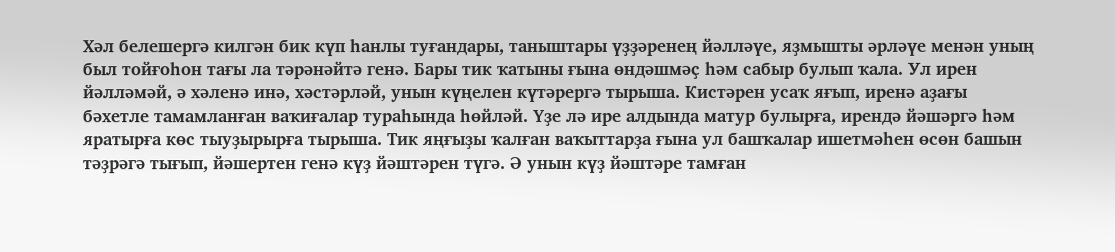Хәл белешергә килгән бик күп һанлы туғандары, таныштары үҙҙәренең йәлләүе, яҙмышты әрләүе менән уның был тойғоһон тағы ла тәрәнәйтә генә. Бары тик ҡатыны ғына өндәшмәҫ һәм сабыр булып ҡала. Ул ирен йәлләмәй, ә хәленә инә, хәстәрләй, унын күңелен күтәрергә тырыша. Кистәрен усаҡ яғып, иренә аҙағы бәхетле тамамланған ваҡиғалар тураһында һөйләй. Үҙе лә ире алдында матур булырға, ирендә йәшәргә һәм яратырға көс тыуҙырырға тырыша. Тик яңғыҙы ҡалған ваҡыттарҙа ғына ул башҡалар ишетмәһен өсөн башын тәҙрәгә тығып, йәшертен генә күҙ йәштәрен түгә. Ә унын күҙ йәштәре тамған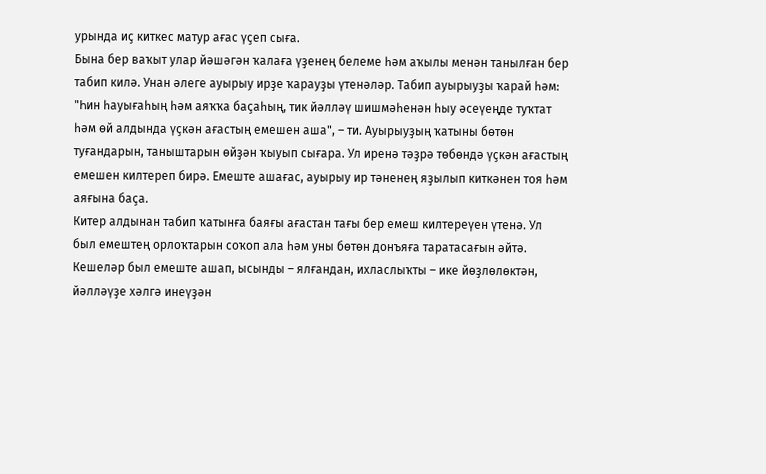урында иҫ киткес матур ағас үҫеп сыға.
Бына бер ваҡыт улар йәшәгән ҡалаға үҙенең белеме һәм аҡылы менән танылған бер табип килә. Унан әлеге ауырыу ирҙе ҡарауҙы үтенәләр. Табип ауырыуҙы ҡарай һәм: "Һин һауығаһың һәм аяҡҡа баҫаһың, тик йәлләү шишмәһенән һыу әсеүеңде туҡтат һәм өй алдында үҫкән ағастың емешен аша", – ти. Ауырыуҙың ҡатыны бөтөн туғандарын, таныштарын өйҙән ҡыуып сығара. Ул иренә тәҙрә төбөндә үҫкән ағастың емешен килтереп бирә. Емеште ашағас, ауырыу ир тәненең яҙылып киткәнен тоя һәм аяғына баҫа.
Китер алдынан табип ҡатынға баяғы ағастан тағы бер емеш килтереүен үтенә. Ул был емештең орлоҡтарын соҡоп ала һәм уны бөтөн донъяға таратасағын әйтә. Кешеләр был емеште ашап, ысынды – ялғандан, ихласлыҡты – ике йөҙлөлөктән, йәлләүҙе хәлгә инеүҙән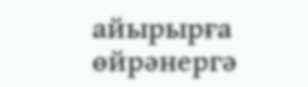айырырға өйрәнергә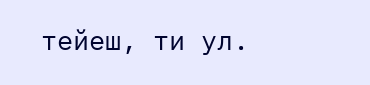тейеш, ти ул.